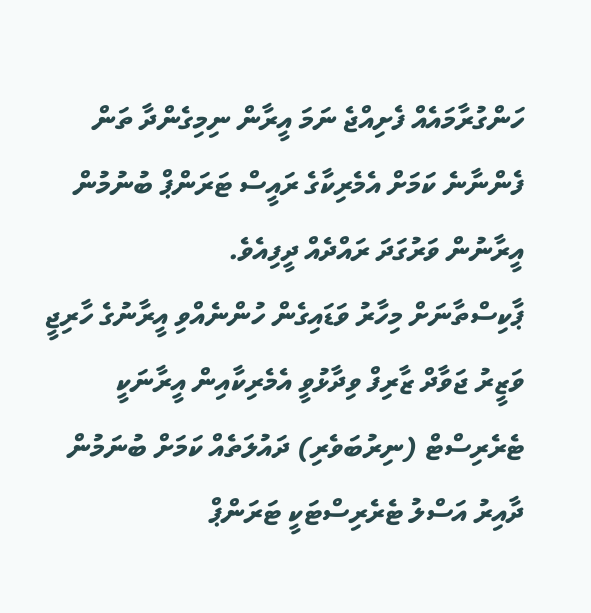ހަންގުރާމައެއް ފެށިއްޖެ ނަމަ އީރާން ނިމިގެންދާ ތަން ފެންނާނެ ކަމަށް އެމެރިކާގެ ރައީސް ޓަރަންޕް ބުނުމުން އީރާނުން ވަރުގަދަ ރައްދެއް ދީފިއެވެ.
ޕާކިސްތާނަށް މިހާރު ވަޑައިގެން ހުންނެއްވި އީރާނުގެ ހާރިޖީ ވަޒީރު ޖަވާދް ޒާރިފް ވިދާޅުވީ އެމެރިކާއިން އީރާނަކީ ޓެރެރިސްޓް (ނިރުބަވެރި) ދައުލަތެއް ކަމަށް ބުނަމުން ދާއިރު އަސްލު ޓެރެރިސްޓަކީ ޓަރަންޕް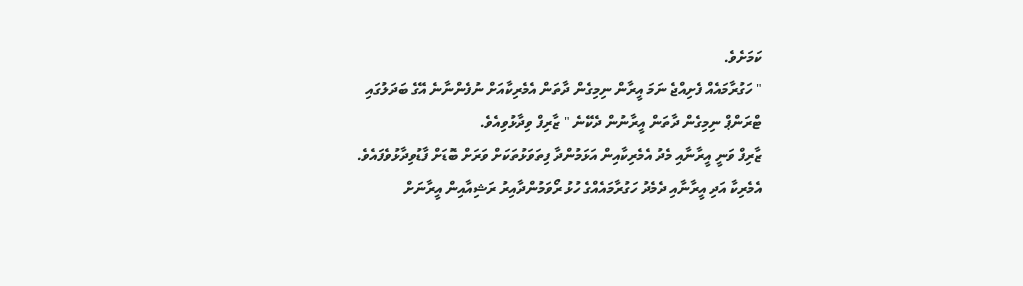ކަމަށެވެ.
" ހަގުރާމައެއް ފެށިއްޖެ ނަމަ އީރާން ނިމިގެން ދާތަން އެމެރިކާއަށް ނުފެންނާނެ އޭގެ ބަދަލުގައި ޓްރަންޕް ނިމިގެން ދާތަން އީރާނުން ދެކޭނެ " ޒާރިފް ވިދާޅުވިއެވެ.
ޒާރިފް ވަނީ އީރާނާއި މެދު އެމެރިކާއިން އަޅަމުންދާ ފިތަވަޅުތަކަށް ވަރަށް ބޮޑަށް ފާޑުވިދާޅުވެފައެވެ.
އެމެރިކާ އަދި އީރާނާއި ދެމެދު ހަގުރާމައެއްގެ ހުޅު ރޯވަމުންދާއިރު ރަޝިއާއިން އީރާނަށް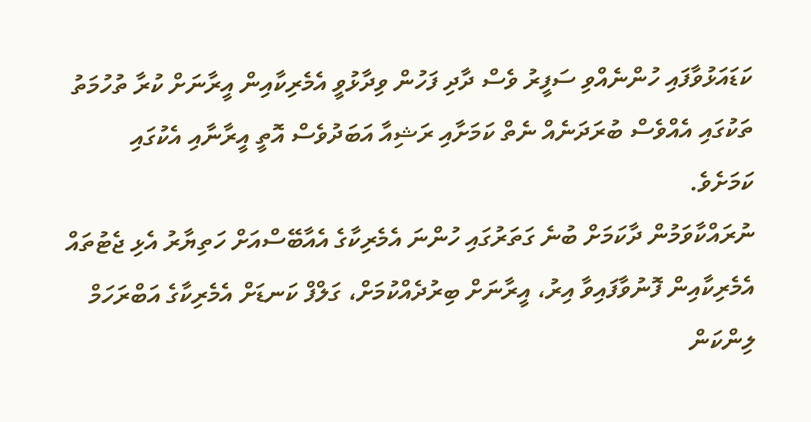ކަޑައަޅުވާފައި ހުންނެއްވި ސަފީރު ވެސް ދާދި ފަހުން ވިދާޅުވީ އެމެރިކާއިން އީރާނަށް ކުރާ ތުހުމަތު ތަކުގައި އެއްވެސް ބުރަދަނެއް ނެތް ކަމަށާއި ރަޝިއާ އަބަދުވެސް އޮތީ އީރާނާއި އެކުގައި ކަމަށެވެ.
ނުރައްކާވަމުން ދާކަމަށް ބުނެ ގަތަރުގައި ހުންނަ އެމެރިކާގެ އެއާބޭސްއަށް ހަތިޔާރު އެޅި ޖެޓުތައް އެމެރިކާއިން ފޮނުވާފައިވާ އިރު، އީރާނަށް ބިރުދެއްކުމަށް، ގަލްފް ކަނޑަށް އެމެރިކާގެ އަބްރަހަމް ލިންކަން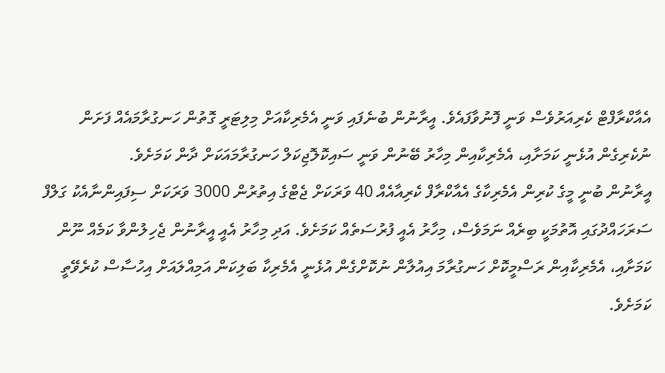އެއާކްރާފްޓް ކެރިއަރުވެސް ވަނީ ފޮނުވާފައެވެ. އީރާނުން ބުނެފައި ވަނީ އެމެރިކާއަށް މިލިޓަރީ ގޮތުން ހަނގުރާމައެއް ފަށަން ނުކެރިގެން އުޅެނީ ކަމަށާއި، އެމެރިކާއިން މިހާރު ބޭނުން ވަނީ ސައިކޮލޮޖިކަލް ހަނގުރާމައަކަށް ދާން ކަމަށެވެ.
އީރާނުން ބުނީ މީގެ ކުރިން އެމެރިކާގެ އެއާކްރާފް ކެރިއާއެއް 40 ވަރަކަށް ޖެޓްގެ އިތުރުން 3000 ވަރަކަށް ސިފައިންނާއެކު ގަލްފް ސަރަހައްދުގައި އޮތުމަކީ ބިރެއް ނަމަވެސް، މިހާރު އެއީ ފުރުސަތެއް ކަމަށެވެ. އަދި މިހާރު އެއީ އީރާނުން ޖެހިލުންވާ ކަމެއް ނޫން ކަމަށާއި، އެމެރިކާއިން ރަސްމީކޮށް ހަނގުރާމަ އިއުލާން ނުކޮށްގެން އުޅެނީ އެމެރިކާ ބަލިކަން އަމިއްލައަށް އިހުސާސް ކުރެވޭތީ ކަމަށެވެ.